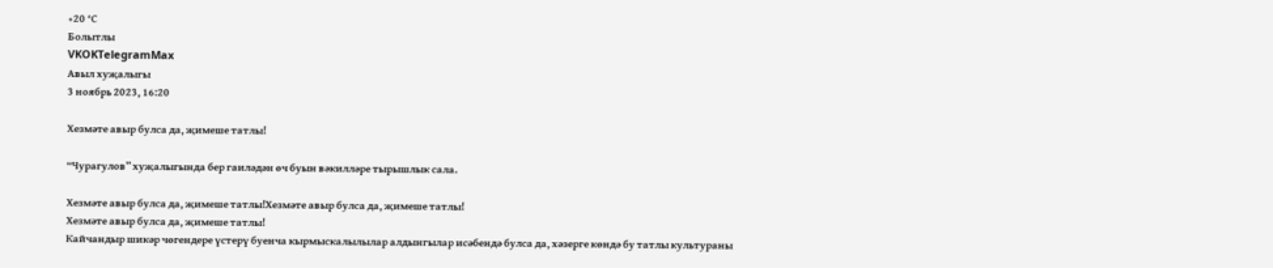+20 °С
Болытлы
VKOKTelegramMax
Авыл хуҗалыгы
3 ноябрь 2023, 16:20

Хезмәте авыр булса да, җимеше татлы!

“Чурагулов” хуҗалыгында бер гаиләдән өч буын вәкилләре тырышлык сала.

Хезмәте авыр булса да, җимеше татлы!Хезмәте авыр булса да, җимеше татлы!
Хезмәте авыр булса да, җимеше татлы!
Кайчандыр шикәр чөгендере үстерү буенча кырмыскалылылар алдынгылар исәбендә булса да, хәзерге көндә бу татлы культураны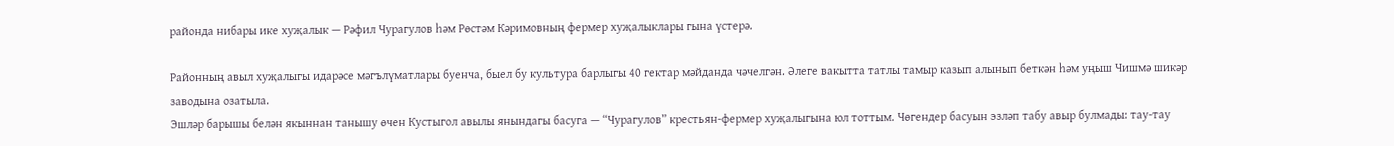районда нибары ике хуҗалык — Рәфил Чурагулов һәм Рөстәм Кәримовның фермер хуҗалыклары гына үстерә.

Районның авыл хуҗалыгы идарәсе мәгълүматлары буенча, быел бу культура барлыгы 40 гектар мәйданда чәчелгән. Әлеге вакытта татлы тамыр казып алынып беткән һәм уңыш Чишмә шикәр заводына озатыла.
Эшләр барышы белән якыннан танышу өчен Кустыгол авылы янындагы басуга — “Чурагулов” крестьян-фермер хуҗалыгына юл тоттым. Чөгендер басуын эзләп табу авыр булмады: тау-тау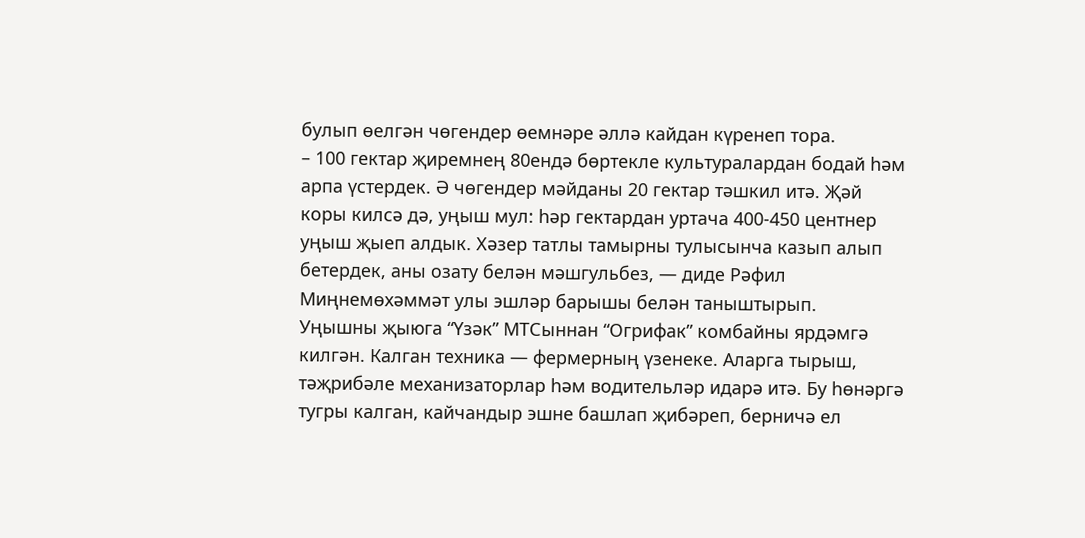булып өелгән чөгендер өемнәре әллә кайдан күренеп тора.
– 100 гектар җиремнең 80ендә бөртекле культуралардан бодай һәм арпа үстердек. Ә чөгендер мәйданы 20 гектар тәшкил итә. Җәй коры килсә дә, уңыш мул: һәр гектардан уртача 400-450 центнер уңыш җыеп алдык. Хәзер татлы тамырны тулысынча казып алып бетердек, аны озату белән мәшгульбез, — диде Рәфил Миңнемөхәммәт улы эшләр барышы белән таныштырып.
Уңышны җыюга “Үзәк” МТСыннан “Огрифак” комбайны ярдәмгә килгән. Калган техника — фермерның үзенеке. Аларга тырыш, тәҗрибәле механизаторлар һәм водительләр идарә итә. Бу һөнәргә тугры калган, кайчандыр эшне башлап җибәреп, берничә ел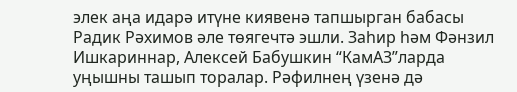элек аңа идарә итүне киявенә тапшырган бабасы Радик Рәхимов әле төягечтә эшли. Заһир һәм Фәнзил Ишкариннар, Алексей Бабушкин “КамАЗ”ларда уңышны ташып торалар. Рәфилнең үзенә дә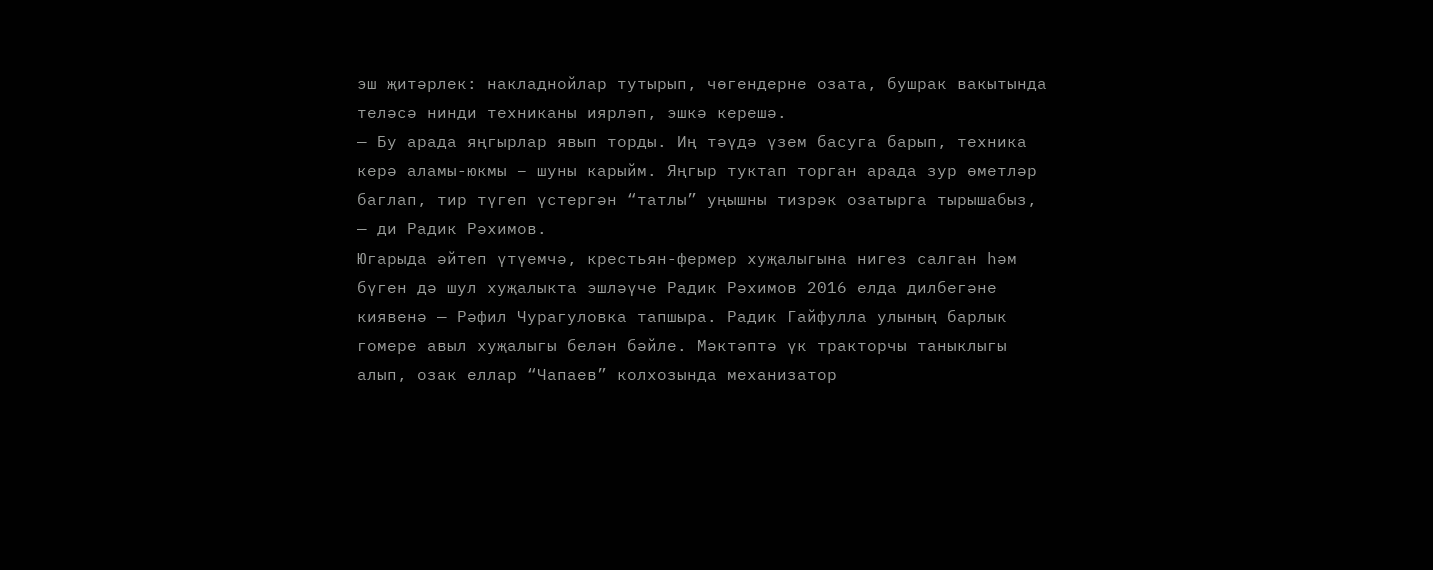эш җитәрлек: накладнойлар тутырып, чөгендерне озата, бушрак вакытында теләсә нинди техниканы иярләп, эшкә керешә.
— Бу арада яңгырлар явып торды. Иң тәүдә үзем басуга барып, техника керә аламы-юкмы – шуны карыйм. Яңгыр туктап торган арада зур өметләр баглап, тир түгеп үстергән “татлы” уңышны тизрәк озатырга тырышабыз, — ди Радик Рәхимов.
Югарыда әйтеп үтүемчә, крестьян-фермер хуҗалыгына нигез салган һәм бүген дә шул хуҗалыкта эшләүче Радик Рәхимов 2016 елда дилбегәне киявенә — Рәфил Чурагуловка тапшыра. Радик Гайфулла улының барлык гомере авыл хуҗалыгы белән бәйле. Мәктәптә үк тракторчы таныклыгы алып, озак еллар “Чапаев” колхозында механизатор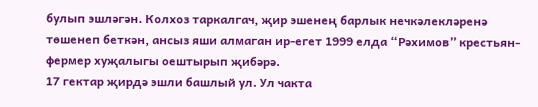булып эшләгән. Колхоз таркалгач, җир эшенең барлык нечкәлекләренә төшенеп беткән, ансыз яши алмаган ир-егет 1999 елда “Рәхимов” крестьян-фермер хуҗалыгы оештырып җибәрә.
17 гектар җирдә эшли башлый ул. Ул чакта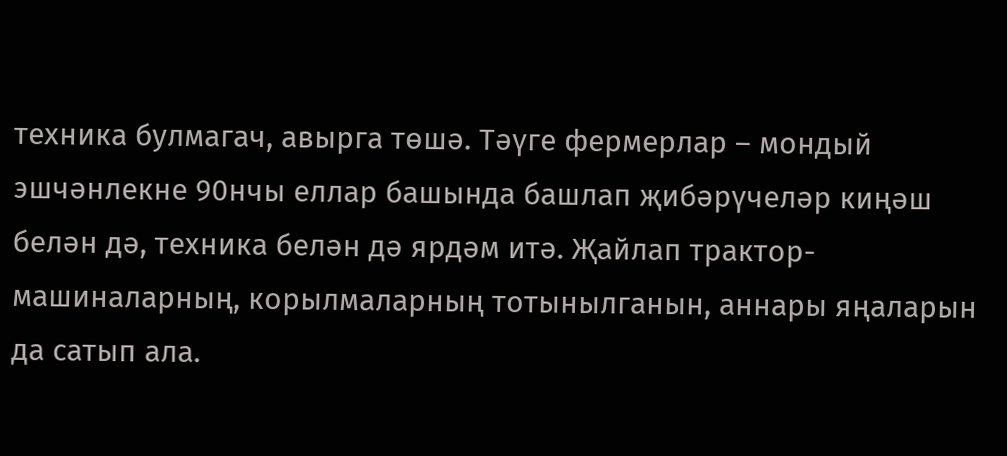техника булмагач, авырга төшә. Тәүге фермерлар – мондый эшчәнлекне 90нчы еллар башында башлап җибәрүчеләр киңәш белән дә, техника белән дә ярдәм итә. Җайлап трактор-машиналарның, корылмаларның тотынылганын, аннары яңаларын да сатып ала.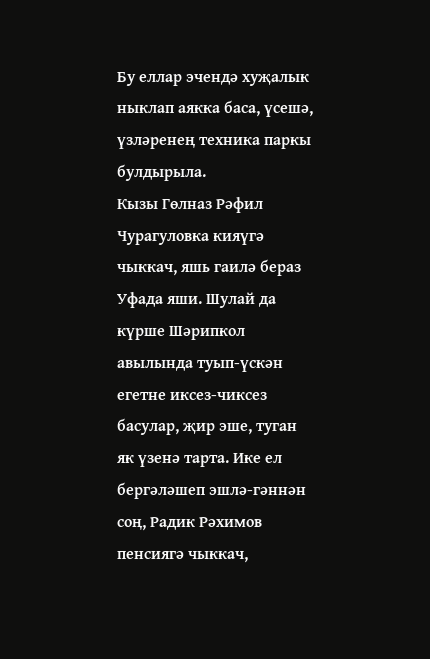Бу еллар эчендә хуҗалык ныклап аякка баса, үсешә, үзләренең техника паркы булдырыла.
Кызы Гөлназ Рәфил Чурагуловка кияүгә чыккач, яшь гаилә бераз Уфада яши. Шулай да күрше Шәрипкол авылында туып-үскән егетне иксез-чиксез басулар, җир эше, туган як үзенә тарта. Ике ел бергәләшеп эшлә-гәннән соң, Радик Рәхимов пенсиягә чыккач,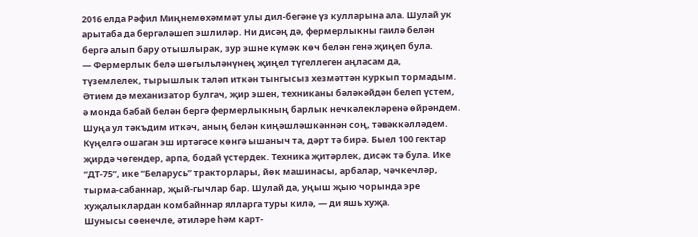2016 елда Рәфил Миңнемөхәммәт улы дил-бегәне үз кулларына ала. Шулай ук арытаба да бергәләшеп эшлиләр. Ни дисәң дә, фермерлыкны гаилә белән бергә алып бару отышлырак, зур эшне күмәк көч белән генә җиңеп була.
— Фермерлык белә шөгыльләнүнең җиңел түгеллеген аңласам да, түземлелек, тырышлык таләп иткән тынгысыз хезмәттән куркып тормадым. Әтием дә механизатор булгач, җир эшен, техниканы бәләкәйдән белеп үстем, ә монда бабай белән бергә фермерлыкның барлык нечкәлекләренә өйрәндем. Шуңа ул тәкъдим иткәч, аның белән киңәшләшкәннән соң, тәвәккәлләдем. Күңелгә ошаган эш иртәгәсе көнгә ышаныч та, дәрт тә бирә. Быел 100 гектар җирдә чөгендер, арпа, бодай үстердек. Техника җитәрлек, дисәк тә була. Ике “ДТ-75”, ике “Беларусь” тракторлары, йөк машинасы, арбалар, чәчкечләр, тырма-сабаннар, җый-гычлар бар. Шулай да, уңыш җыю чорында эре хуҗалыклардан комбайннар ялларга туры килә, — ди яшь хуҗа.
Шунысы сөенечле, әтиләре һәм карт-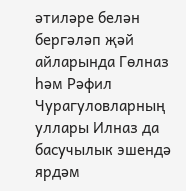әтиләре белән бергәләп җәй айларында Гөлназ һәм Рәфил Чурагуловларның уллары Илназ да басучылык эшендә ярдәм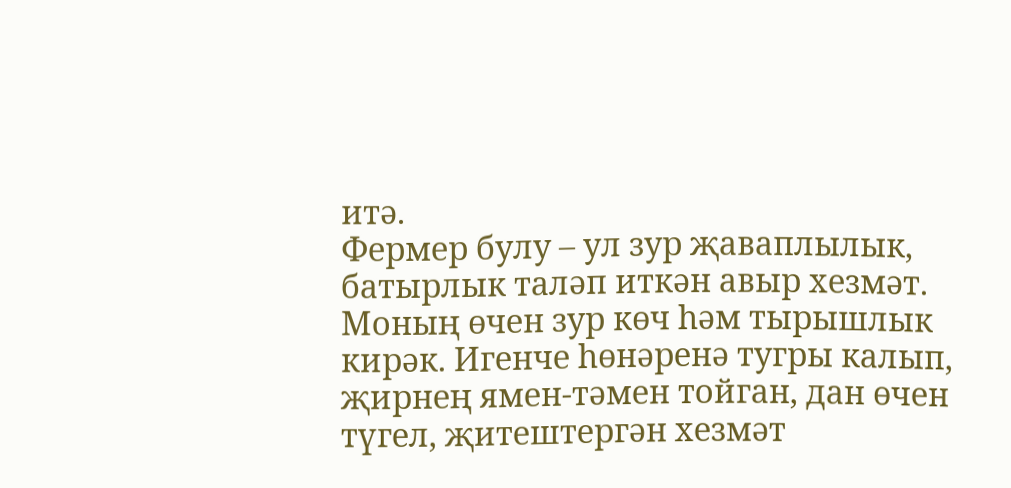итә.
Фермер булу – ул зур җаваплылык, батырлык таләп иткән авыр хезмәт. Моның өчен зур көч һәм тырышлык кирәк. Игенче һөнәренә тугры калып, җирнең ямен-тәмен тойган, дан өчен түгел, җитештергән хезмәт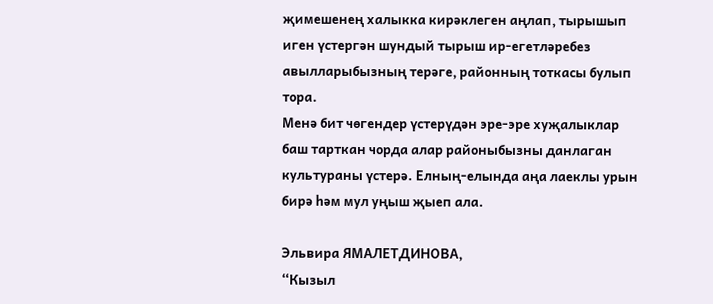җимешенең халыкка кирәклеген аңлап, тырышып иген үстергән шундый тырыш ир-егетләребез авылларыбызның терәге, районның тоткасы булып тора.
Менә бит чөгендер үстерүдән эре-эре хуҗалыклар баш тарткан чорда алар районыбызны данлаган культураны үстерә. Елның-елында аңа лаеклы урын бирә һәм мул уңыш җыеп ала.

Эльвира ЯМАЛЕТДИНОВА,
“Кызыл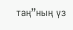таң”ның үз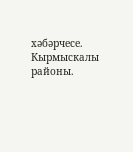хәбәрчесе.
Кырмыскалы районы.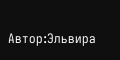Автор:Эльвира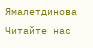Ямалетдинова
Читайте нас